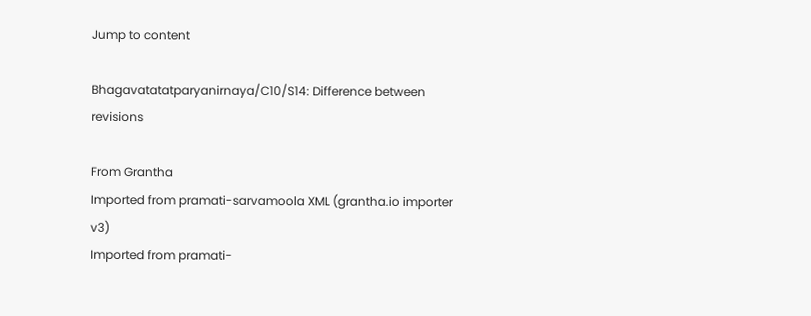Jump to content

Bhagavatatatparyanirnaya/C10/S14: Difference between revisions

From Grantha
Imported from pramati-sarvamoola XML (grantha.io importer v3)
Imported from pramati-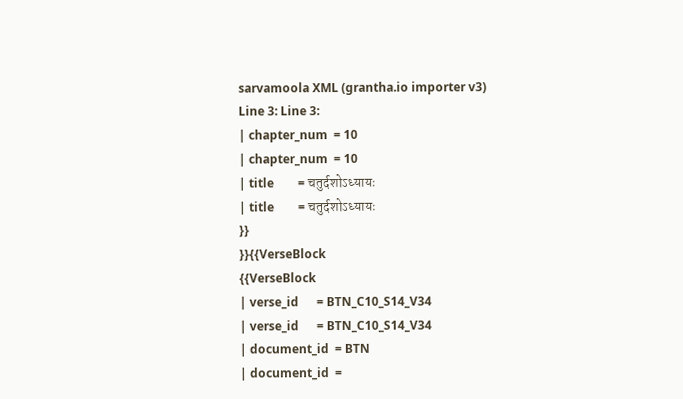sarvamoola XML (grantha.io importer v3)
Line 3: Line 3:
| chapter_num  = 10
| chapter_num  = 10
| title        = चतुर्दशोऽध्यायः
| title        = चतुर्दशोऽध्यायः
}}
}}{{VerseBlock
{{VerseBlock
| verse_id      = BTN_C10_S14_V34
| verse_id      = BTN_C10_S14_V34
| document_id  = BTN
| document_id  =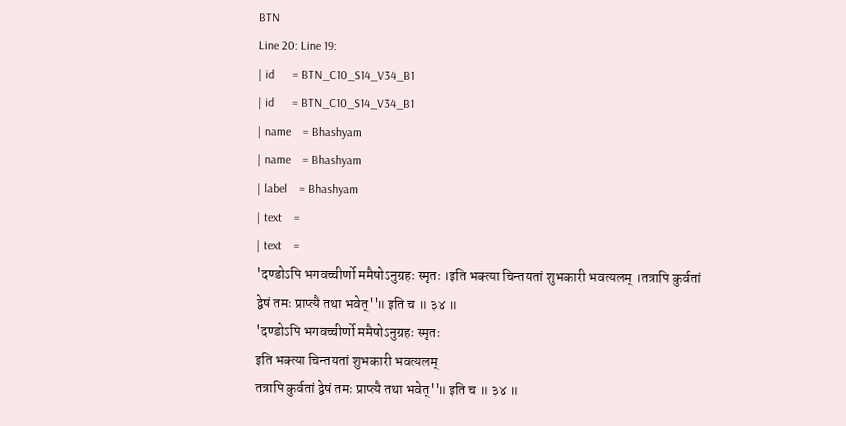BTN
Line 20: Line 19:
| id      = BTN_C10_S14_V34_B1
| id      = BTN_C10_S14_V34_B1
| name    = Bhashyam
| name    = Bhashyam
| label    = Bhashyam
| text    =
| text    =
'दण्डोऽपि भगवच्चीर्णो ममैषोऽनुग्रहः स्मृतः ।इति भक्त्या चिन्तयतां शुभकारी भवत्यलम् ।तत्रापि कुर्वतां द्वेषं तमः प्राप्त्यै तथा भवेत्''॥ इति च ॥ ३४ ॥
'दण्डोऽपि भगवच्चीर्णो ममैषोऽनुग्रहः स्मृतः
इति भक्त्या चिन्तयतां शुभकारी भवत्यलम्
तत्रापि कुर्वतां द्वेषं तमः प्राप्त्यै तथा भवेत्''॥ इति च ॥ ३४ ॥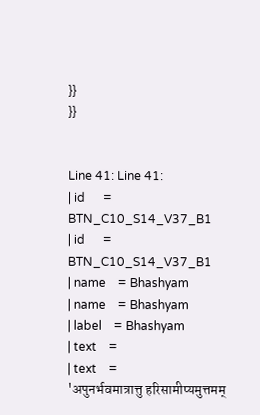}}
}}


Line 41: Line 41:
| id      = BTN_C10_S14_V37_B1
| id      = BTN_C10_S14_V37_B1
| name    = Bhashyam
| name    = Bhashyam
| label    = Bhashyam
| text    =
| text    =
'अपुनर्भवमात्रात्तु हरिसामीप्यमुत्तमम्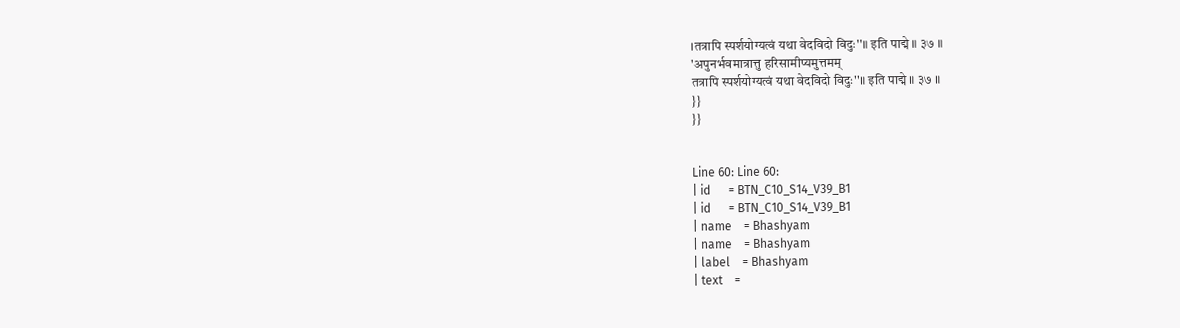।तत्रापि स्पर्शयोग्यत्वं यथा वेदविदो विदुः''॥ इति पाद्मे ॥ ३७ ॥
'अपुनर्भवमात्रात्तु हरिसामीप्यमुत्तमम्
तत्रापि स्पर्शयोग्यत्वं यथा वेदविदो विदुः''॥ इति पाद्मे ॥ ३७ ॥
}}
}}


Line 60: Line 60:
| id      = BTN_C10_S14_V39_B1
| id      = BTN_C10_S14_V39_B1
| name    = Bhashyam
| name    = Bhashyam
| label    = Bhashyam
| text    =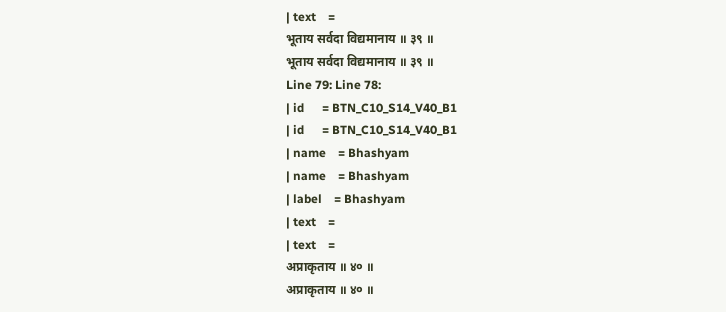| text    =
भूताय सर्वदा विद्यमानाय ॥ ३९ ॥
भूताय सर्वदा विद्यमानाय ॥ ३९ ॥
Line 79: Line 78:
| id      = BTN_C10_S14_V40_B1
| id      = BTN_C10_S14_V40_B1
| name    = Bhashyam
| name    = Bhashyam
| label    = Bhashyam
| text    =
| text    =
अप्राकृताय ॥ ४० ॥
अप्राकृताय ॥ ४० ॥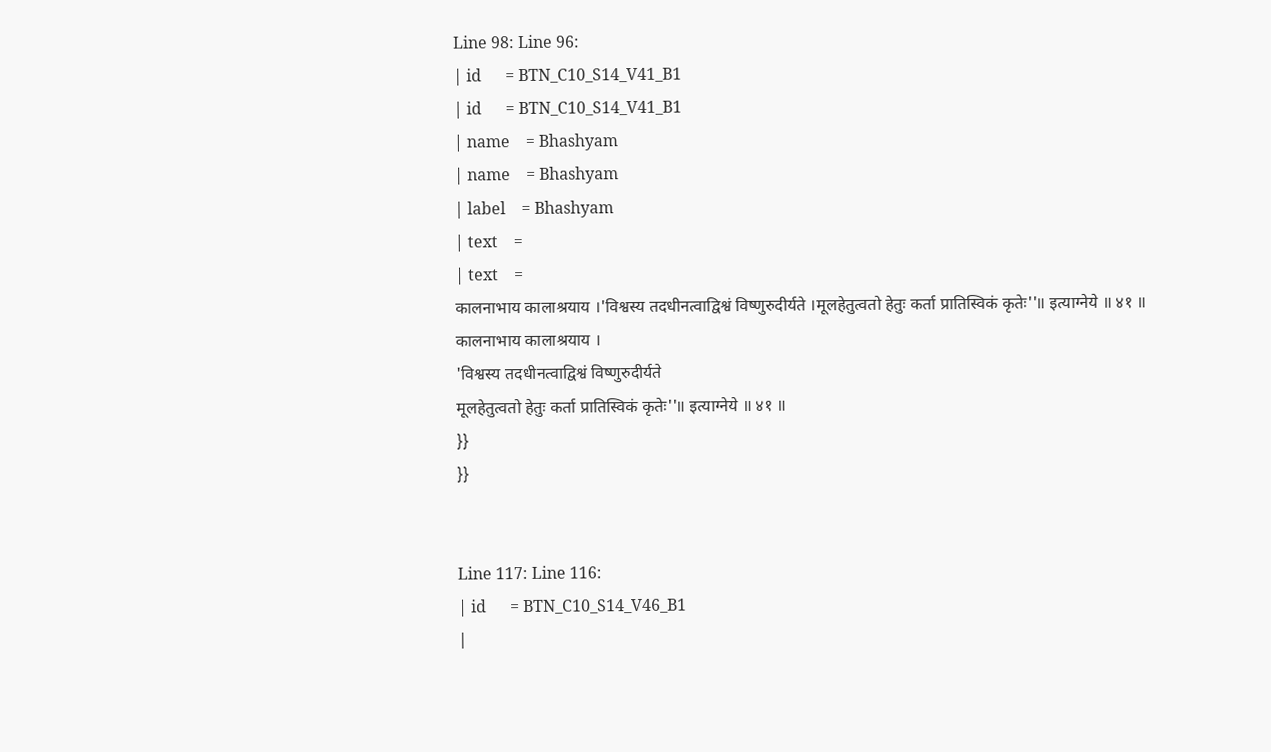Line 98: Line 96:
| id      = BTN_C10_S14_V41_B1
| id      = BTN_C10_S14_V41_B1
| name    = Bhashyam
| name    = Bhashyam
| label    = Bhashyam
| text    =
| text    =
कालनाभाय कालाश्रयाय ।'विश्वस्य तदधीनत्वाद्विश्वं विष्णुरुदीर्यते ।मूलहेतुत्वतो हेतुः कर्ता प्रातिस्विकं कृतेः''॥ इत्याग्नेये ॥ ४१ ॥
कालनाभाय कालाश्रयाय ।
'विश्वस्य तदधीनत्वाद्विश्वं विष्णुरुदीर्यते
मूलहेतुत्वतो हेतुः कर्ता प्रातिस्विकं कृतेः''॥ इत्याग्नेये ॥ ४१ ॥
}}
}}


Line 117: Line 116:
| id      = BTN_C10_S14_V46_B1
|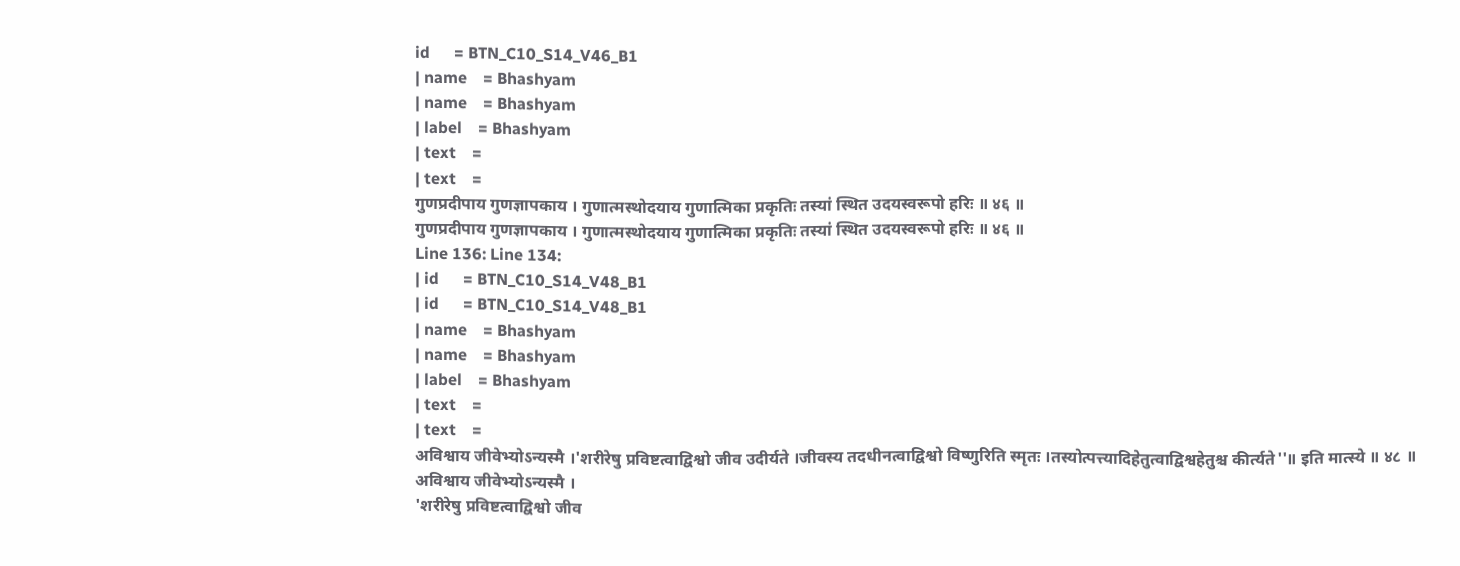id      = BTN_C10_S14_V46_B1
| name    = Bhashyam
| name    = Bhashyam
| label    = Bhashyam
| text    =
| text    =
गुणप्रदीपाय गुणज्ञापकाय । गुणात्मस्थोदयाय गुणात्मिका प्रकृतिः तस्यां स्थित उदयस्वरूपो हरिः ॥ ४६ ॥
गुणप्रदीपाय गुणज्ञापकाय । गुणात्मस्थोदयाय गुणात्मिका प्रकृतिः तस्यां स्थित उदयस्वरूपो हरिः ॥ ४६ ॥
Line 136: Line 134:
| id      = BTN_C10_S14_V48_B1
| id      = BTN_C10_S14_V48_B1
| name    = Bhashyam
| name    = Bhashyam
| label    = Bhashyam
| text    =
| text    =
अविश्वाय जीवेभ्योऽन्यस्मै ।'शरीरेषु प्रविष्टत्वाद्विश्वो जीव उदीर्यते ।जीवस्य तदधीनत्वाद्विश्वो विष्णुरिति स्मृतः ।तस्योत्पत्त्यादिहेतुत्वाद्विश्वहेतुश्च कीर्त्यते''॥ इति मात्स्ये ॥ ४८ ॥
अविश्वाय जीवेभ्योऽन्यस्मै ।
'शरीरेषु प्रविष्टत्वाद्विश्वो जीव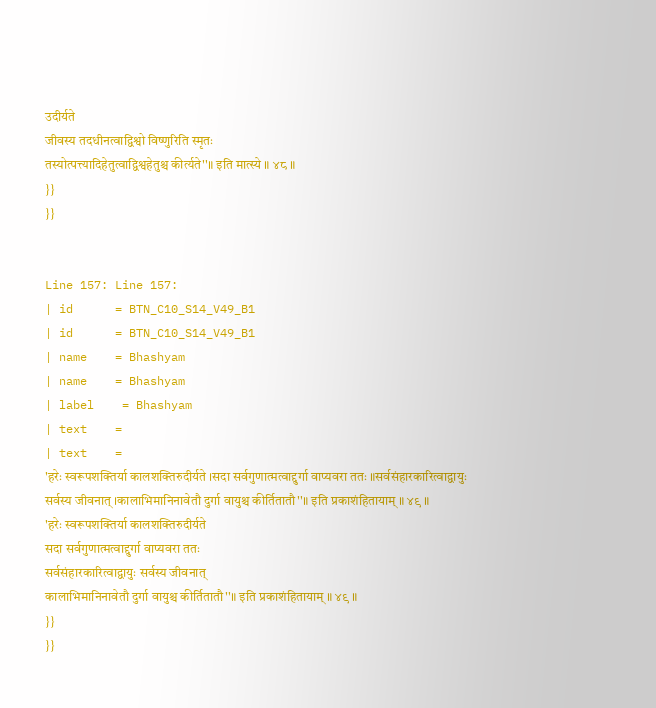उदीर्यते
जीवस्य तदधीनत्वाद्विश्वो विष्णुरिति स्मृतः
तस्योत्पत्त्यादिहेतुत्वाद्विश्वहेतुश्च कीर्त्यते''॥ इति मात्स्ये ॥ ४८ ॥
}}
}}


Line 157: Line 157:
| id      = BTN_C10_S14_V49_B1
| id      = BTN_C10_S14_V49_B1
| name    = Bhashyam
| name    = Bhashyam
| label    = Bhashyam
| text    =
| text    =
'हरेः स्वरूपशक्तिर्या कालशक्तिरुदीर्यते ।सदा सर्वगुणात्मत्वाद्दुर्गा वाप्यवरा ततः ॥सर्वसंहारकारित्वाद्वायुः सर्वस्य जीवनात् ।कालाभिमानिनावेतौ दुर्गा वायुश्च कीर्तितातौ''॥ इति प्रकाशंहितायाम् ॥ ४९ ॥
'हरेः स्वरूपशक्तिर्या कालशक्तिरुदीर्यते
सदा सर्वगुणात्मत्वाद्दुर्गा वाप्यवरा ततः
सर्वसंहारकारित्वाद्वायुः सर्वस्य जीवनात्
कालाभिमानिनावेतौ दुर्गा वायुश्च कीर्तितातौ''॥ इति प्रकाशंहितायाम् ॥ ४९ ॥
}}
}}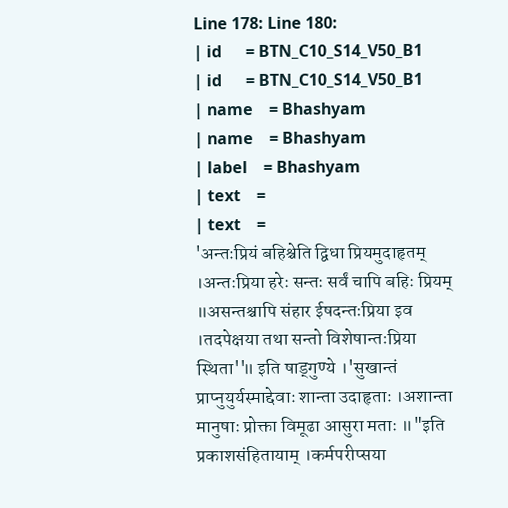Line 178: Line 180:
| id      = BTN_C10_S14_V50_B1
| id      = BTN_C10_S14_V50_B1
| name    = Bhashyam
| name    = Bhashyam
| label    = Bhashyam
| text    =
| text    =
'अन्तःप्रियं बहिश्चेति द्विधा प्रियमुदाहृतम् ।अन्तःप्रिया हरेः सन्तः सर्वं चापि बहिः प्रियम् ॥असन्तश्चापि संहार ईषदन्तःप्रिया इव ।तदपेक्षया तथा सन्तो विशेषान्तःप्रिया स्थिता''॥ इति षाड्गुण्ये ।'सुखान्तं प्राप्नुयुर्यस्माद्देवाः शान्ता उदाहृताः ।अशान्ता मानुषाः प्रोक्ता विमूढा आसुरा मताः ॥"इति प्रकाशसंहितायाम् ।कर्मपरीप्सया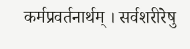कर्मप्रवर्तनार्थम् । सर्वशरीरेषु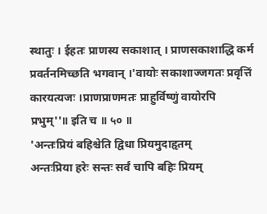स्थातुः । ईहतः प्राणस्य सकाशात् । प्राणसकाशाद्धि कर्म प्रवर्तनमिच्छति भगवान् ।'वायोः सकाशाज्जगतः प्रवृत्तिं कारयत्यजः ।प्राणप्राणमतः प्राहुर्विष्णुं वायोरपि प्रभुम्''॥ इति च ॥ ५० ॥
'अन्तःप्रियं बहिश्चेति द्विधा प्रियमुदाहृतम्
अन्तःप्रिया हरेः सन्तः सर्वं चापि बहिः प्रियम्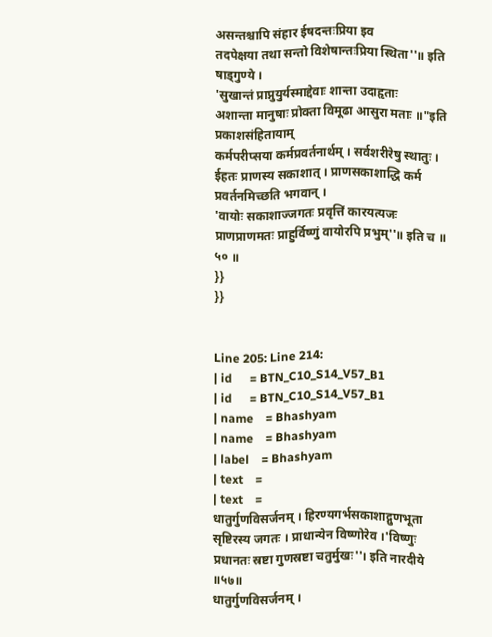असन्तश्चापि संहार ईषदन्तःप्रिया इव
तदपेक्षया तथा सन्तो विशेषान्तःप्रिया स्थिता''॥ इति षाड्गुण्ये ।
'सुखान्तं प्राप्नुयुर्यस्माद्देवाः शान्ता उदाहृताः
अशान्ता मानुषाः प्रोक्ता विमूढा आसुरा मताः ॥"इति प्रकाशसंहितायाम्
कर्मपरीप्सया कर्मप्रवर्तनार्थम् । सर्वशरीरेषु स्थातुः । ईहतः प्राणस्य सकाशात् । प्राणसकाशाद्धि कर्म प्रवर्तनमिच्छति भगवान् ।
'वायोः सकाशाज्जगतः प्रवृत्तिं कारयत्यजः
प्राणप्राणमतः प्राहुर्विष्णुं वायोरपि प्रभुम्''॥ इति च ॥ ५० ॥
}}
}}


Line 205: Line 214:
| id      = BTN_C10_S14_V57_B1
| id      = BTN_C10_S14_V57_B1
| name    = Bhashyam
| name    = Bhashyam
| label    = Bhashyam
| text    =
| text    =
धातुर्गुणविसर्जनम् । हिरण्यगर्भसकाशाद्गुणभूता सृष्टिरस्य जगतः । प्राधान्येन विष्णोरेव ।'विष्णुः प्रधानतः स्रष्टा गुणस्रष्टा चतुर्मुखः''। इति नारदीये ॥५७॥
धातुर्गुणविसर्जनम् ।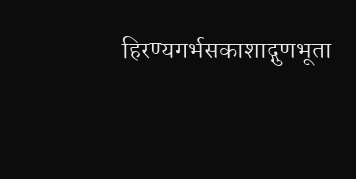हिरण्यगर्भसकाशाद्गुणभूता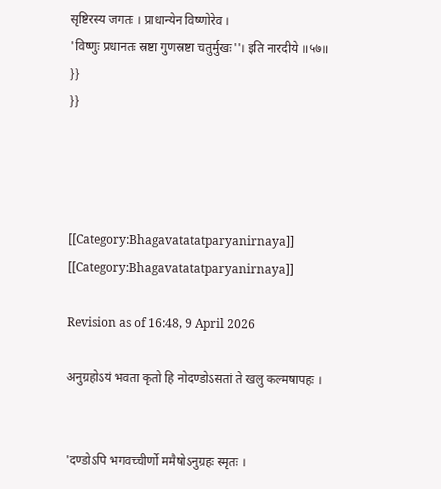सृष्टिरस्य जगतः । प्राधान्येन विष्णोरेव ।
'विष्णुः प्रधानतः स्रष्टा गुणस्रष्टा चतुर्मुखः''। इति नारदीये ॥५७॥
}}
}}




[[Category:Bhagavatatatparyanirnaya]]
[[Category:Bhagavatatatparyanirnaya]]

Revision as of 16:48, 9 April 2026

अनुग्रहोऽयं भवता कृतो हि नोदण्डोऽसतां ते खलु कल्मषापहः ।


'दण्डोऽपि भगवच्चीर्णो ममैषोऽनुग्रहः स्मृतः ।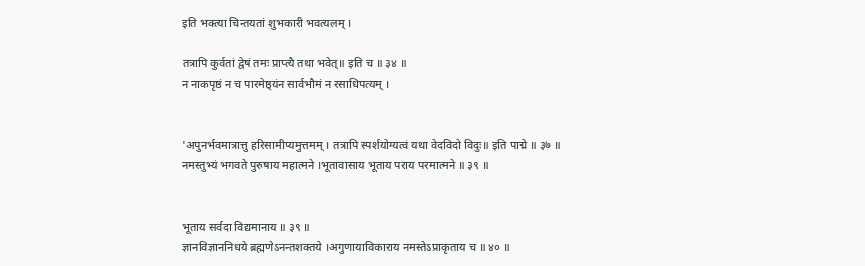इति भक्त्या चिन्तयतां शुभकारी भवत्यलम् ।

तत्रापि कुर्वतां द्वेषं तमः प्राप्त्यै तथा भवेत्॥ इति च ॥ ३४ ॥
न नाकपृष्ठं न च पारमेष्ठ्यंन सार्वभौमं न रसाधिपत्यम् ।


'अपुनर्भवमात्रात्तु हरिसामीप्यमुत्तमम् । तत्रापि स्पर्शयोग्यत्वं यथा वेदविदो विदुः॥ इति पाद्मे ॥ ३७ ॥
नमस्तुभ्यं भगवते पुरुषाय महात्मने ।भूतावासाय भूताय पराय परमात्मने ॥ ३९ ॥


भूताय सर्वदा विद्यमानाय ॥ ३९ ॥
ज्ञानविज्ञाननिधये ब्रह्मणेऽनन्तशक्तये ।अगुणायाविकाराय नमस्तेऽप्राकृताय च ॥ ४० ॥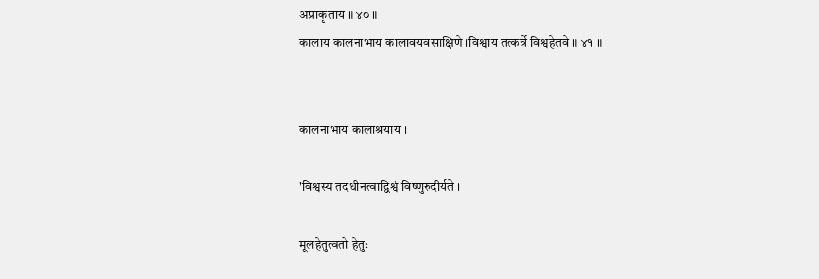अप्राकृताय ॥ ४० ॥
कालाय कालनाभाय कालावयवसाक्षिणे ।विश्वाय तत्कर्त्रे विश्वहेतवे ॥ ४१ ॥


कालनाभाय कालाश्रयाय ।

'विश्वस्य तदधीनत्वाद्विश्वं विष्णुरुदीर्यते ।

मूलहेतुत्वतो हेतुः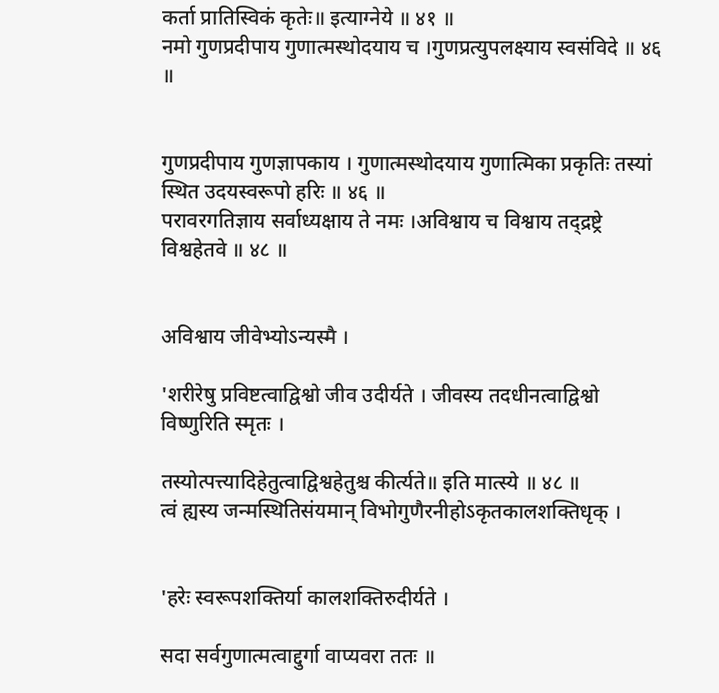कर्ता प्रातिस्विकं कृतेः॥ इत्याग्नेये ॥ ४१ ॥
नमो गुणप्रदीपाय गुणात्मस्थोदयाय च ।गुणप्रत्युपलक्ष्याय स्वसंविदे ॥ ४६ ॥


गुणप्रदीपाय गुणज्ञापकाय । गुणात्मस्थोदयाय गुणात्मिका प्रकृतिः तस्यां स्थित उदयस्वरूपो हरिः ॥ ४६ ॥
परावरगतिज्ञाय सर्वाध्यक्षाय ते नमः ।अविश्वाय च विश्वाय तद्द्रष्ट्रे विश्वहेतवे ॥ ४८ ॥


अविश्वाय जीवेभ्योऽन्यस्मै ।

'शरीरेषु प्रविष्टत्वाद्विश्वो जीव उदीर्यते । जीवस्य तदधीनत्वाद्विश्वो विष्णुरिति स्मृतः ।

तस्योत्पत्त्यादिहेतुत्वाद्विश्वहेतुश्च कीर्त्यते॥ इति मात्स्ये ॥ ४८ ॥
त्वं ह्यस्य जन्मस्थितिसंयमान् विभोगुणैरनीहोऽकृतकालशक्तिधृक् ।


'हरेः स्वरूपशक्तिर्या कालशक्तिरुदीर्यते ।

सदा सर्वगुणात्मत्वाद्दुर्गा वाप्यवरा ततः ॥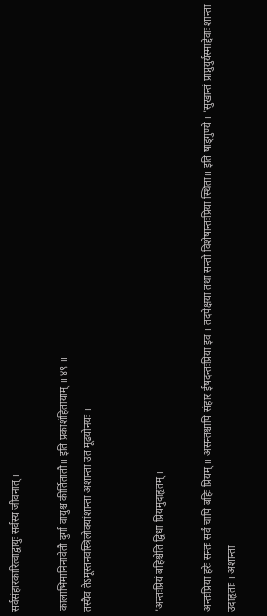सर्वसंहारकारित्वाद्वायुः सर्वस्य जीवनात् ।

कालाभिमानिनावेतौ दुर्गा वायुश्च कीर्तितातौ॥ इति प्रकाशंहितायाम् ॥ ४९ ॥
तस्यैव तेऽमूस्तनवस्त्रिलोक्यांशान्ता अशान्ता उत मूढयोनयः ।


'अन्तःप्रियं बहिश्चेति द्विधा प्रियमुदाहृतम् ।

अन्तःप्रिया हरेः सन्तः सर्वं चापि बहिः प्रियम् ॥ असन्तश्चापि संहार ईषदन्तःप्रिया इव । तदपेक्षया तथा सन्तो विशेषान्तःप्रिया स्थिता॥ इति षाड्गुण्ये । 'सुखान्तं प्राप्नुयुर्यस्माद्देवाः शान्ता उदाहृताः । अशान्ता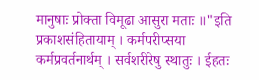मानुषाः प्रोक्ता विमूढा आसुरा मताः ॥"इति प्रकाशसंहितायाम् । कर्मपरीप्सया कर्मप्रवर्तनार्थम् । सर्वशरीरेषु स्थातुः । ईहतः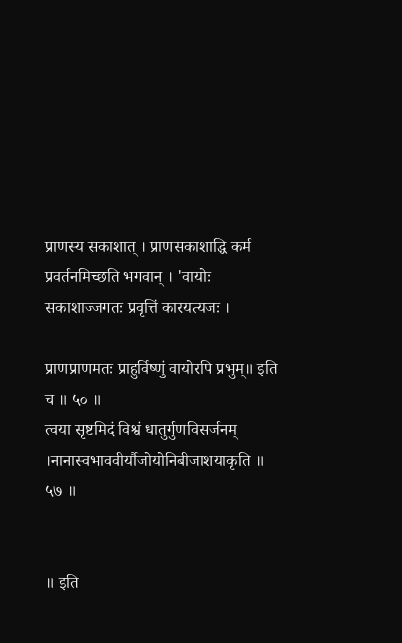प्राणस्य सकाशात् । प्राणसकाशाद्धि कर्म प्रवर्तनमिच्छति भगवान् । 'वायोः सकाशाज्जगतः प्रवृत्तिं कारयत्यजः ।

प्राणप्राणमतः प्राहुर्विष्णुं वायोरपि प्रभुम्॥ इति च ॥ ५० ॥
त्वया सृष्टमिदं विश्वं धातुर्गुणविसर्जनम् ।नानास्वभाववीर्यौजोयोनिबीजाशयाकृति ॥ ५७ ॥


॥ इति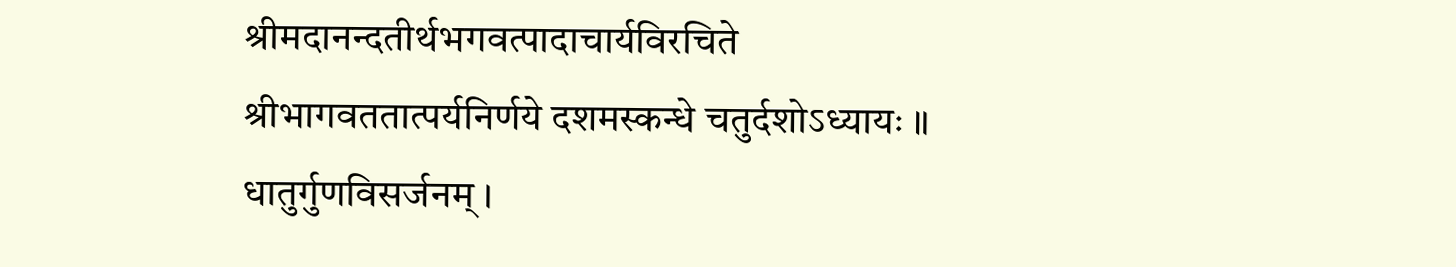श्रीमदानन्दतीर्थभगवत्पादाचार्यविरचिते श्रीभागवततात्पर्यनिर्णये दशमस्कन्धे चतुर्दशोऽध्यायः ॥
धातुर्गुणविसर्जनम् ।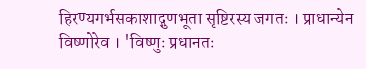हिरण्यगर्भसकाशाद्गुणभूता सृष्टिरस्य जगतः । प्राधान्येन विष्णोरेव । 'विष्णुः प्रधानतः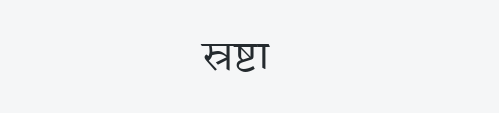स्रष्टा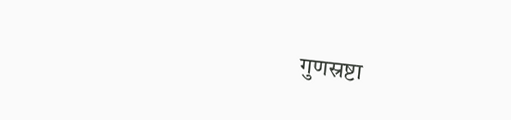गुणस्रष्टा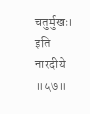चतुर्मुखः। इति नारदीये ॥५७॥